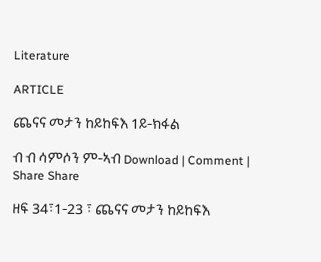Literature

ARTICLE

ጨናና መታን ከይከፍእ 1ይ-ክፋል

ብ ብ ሳምሶን ም-ኣብ Download | Comment | Share Share

ዘፍ 34፣1-23 ፣ ጨናና መታን ከይከፍእ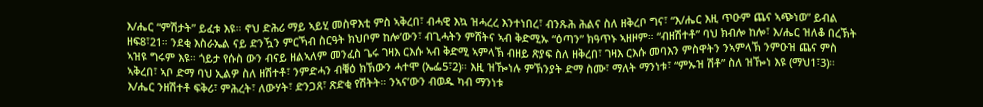እ/ሔር “ምሽታት” ይፈቱ እዩ። ኖህ ድሕሪ ማይ ኣይሂ መስዋእቲ ምስ ኣቅረበ፣ ብሓዊ እኳ ዝሓረረ እንተነበረ፣ ብንጹሕ ሕልና ስለ ዘቅረቦ ግና፣ “እ/ሔር እዚ ጥዑም ጨና ኣጭነወ” ይብል ዘፍ8፣21። ንደቂ እስራኤል ናይ ድንዃን ምርኻብ ስርዓት ክህቦም ከሎ’ውን፣ ብጊሓትን ምሸትና ኣብ ቅድሚኡ “ዕጣን” ክዓጥኑ ኣዘዞም። “ብዘሽተቶ” ባህ ክብሎ ከሎ፣ እ/ሔር ዝለቆ በረኽት ኣዝዩ ግሩም እዩ። ጎይታ የሱስ ውን ብናይ ዘልኣለም መንፈስ ጌሩ ገዛእ ርእሱ ኣብ ቅድሚ ኣምላኽ ብዘይ ጽያፍ ስለ ዘቅረበ፣ ገዛእ ርእሱ መባእን ምስዋትን ንኣምላኽ ንምዑዝ ጨና ምስ ኣቅረበ፣ ኣቦ ድማ ባህ ኢልዎ ስለ ዘሽተቶ፣ ንምድሓን ብቑዕ ክኽውን ሓተሞ (ኤፌ5፣2)። እዚ ዝዀነሉ ምኽንያት ድማ ስሙ፣ ማለት ማንነቱ፣ “ምኡዝ ሽቶ” ስለ ዝዀነ እዩ (ማህ1፣3)። እ/ሔር ንዘሽተቶ ፍቅሪ፣ ምሕረት፣ ለውሃት፣ ድንጋጸ፣ ጽድቂ የሽትት። ንኣና’ውን ብወዱ ካብ ማንነቱ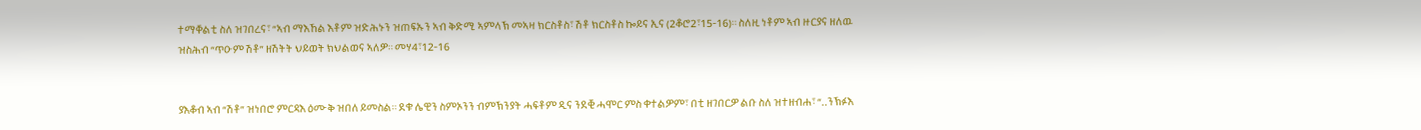ተማቐልቲ ስለ ዝገበረና፣ “ኣብ ማእኸል እቶም ዝድሕኑን ዝጠፍኡን ኣብ ቅድሚ ኣምላኽ መኣዛ ክርስቶስ፣ ሽቶ ክርስቶስ ኰይና ኢና (2ቆሮ2፣15-16)። ስለዚ ነቶም ኣብ ዙርያና ዘለዉ ዝስሕብ “ጥዑም ሽቶ” ዘሽትት ህይወት ክህልወና ኣለዎ። መሃ4፣12-16


ያእቆብ ኣብ “ሽቶ” ዝነበሮ ምርዳእ ዕሙቅ ዝበለ ይመስል። ደቁ ሌዊን ስምኦንን ብምኽንያት ሓፍቶም ዲና ንደቒ ሓሞር ምስ ቀተልዎም፣ በቲ ዘገበርዎ ልቡ ስለ ዝተዘብሐ፣ “..ንኽፉእ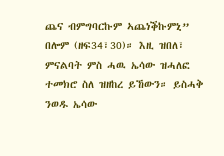ጨና ብምግባርኩም ኣጨነቕኩምኒ” በሎም (ዘፍ34፣30)። እዚ ዝበለ፣ ምናልባት ምስ ሓዉ ኤሳው ዝሓለፎ ተመክሮ ስለ ዝዘከረ ይኸውን። ይስሓቅ ንወዱ ኤሳው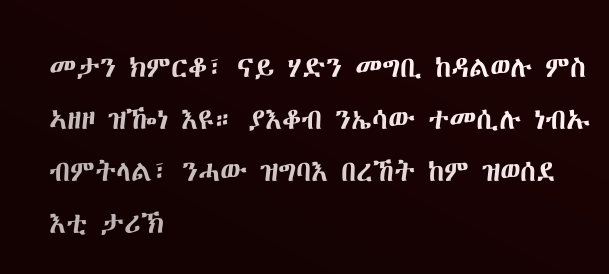መታን ክምርቆ፣ ናይ ሃድን መግቢ ከዳልወሉ ምስ ኣዘዞ ዝዀነ እዩ። ያእቆብ ንኤሳው ተመሲሉ ነብኡ ብምትላል፣ ንሓው ዝግባእ በረኸት ከም ዝወሰደ እቲ ታሪኽ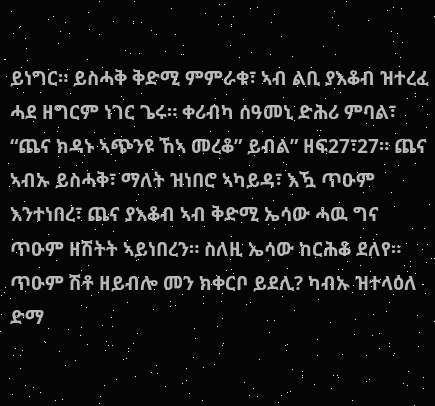ይነግር። ይስሓቅ ቅድሚ ምምራቁ፣ ኣብ ልቢ ያእቆብ ዝተረፈ ሓደ ዘግርም ነገር ጌሩ። ቀሪብካ ሰዓመኒ ድሕሪ ምባል፣ “ጨና ክዳኑ ኣጭንዩ ኸኣ መረቆ” ይብል” ዘፍ27፣27። ጨና ኣብኡ ይስሓቅ፣ ማለት ዝነበሮ ኣካይዳ፣ እዃ ጥዑም እንተነበረ፣ ጨና ያእቆብ ኣብ ቅድሚ ኤሳው ሓዉ ግና ጥዑም ዘሽትት ኣይነበረን። ስለዚ ኤሳው ከርሕቆ ደለየ። ጥዑም ሽቶ ዘይብሎ መን ክቀርቦ ይደሊ? ካብኡ ዝተላዕለ ድማ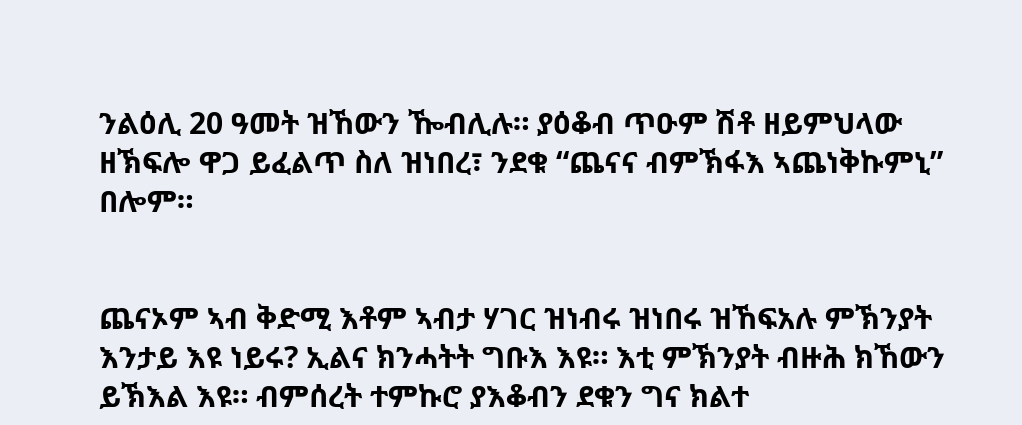ንልዕሊ 20 ዓመት ዝኸውን ዀብሊሉ። ያዕቆብ ጥዑም ሽቶ ዘይምህላው ዘኽፍሎ ዋጋ ይፈልጥ ስለ ዝነበረ፣ ንደቁ “ጨናና ብምኽፋእ ኣጨነቅኩምኒ” በሎም።


ጨናኦም ኣብ ቅድሚ እቶም ኣብታ ሃገር ዝነብሩ ዝነበሩ ዝኸፍአሉ ምኽንያት እንታይ እዩ ነይሩ? ኢልና ክንሓትት ግቡእ እዩ። እቲ ምኽንያት ብዙሕ ክኸውን ይኽእል እዩ። ብምሰረት ተምኩሮ ያእቆብን ደቁን ግና ክልተ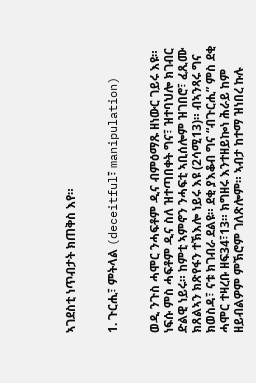ኣገደስቲ ነጥብታት ክጠቅስ እየ።


1. ጉርሒ፣ ምትላል (deceitful፣ manipulation)


ወዲ ንጉስ ሓሞር ንሓፍቶም ዲና ብምዕማጹ ዘነውር ገይሩ እዩ። ነፍሱ ምስ ሓፍቶም ዲና ስለ ዝተጣበቀት ግና፣ ዝተባህሎ ክገብር ድልዊ ነይሩ። ከምቲ ኣምኖን ንሓፍቲ ኣቢሰሎም ዝገበሮ፣ ፈጺሙ ክጸልኣን ክጽየፋን ተኽእሎ ነይሩ እዩ (2ሳሚ13)። ብኣንጻሩ ግና ክወስዳ፣ ናቱ ክገብራ ደልዩ። ደቂ ያእቆብ ግና “ብጉርሒ” ምስ ደቂ ሓሞር ተዛረቡ ዘፍ34፣13። ክግዘሩ እንተዘይኰነ ሕራይ ከም ዘይብልዎም ምኽሮም ገለጽሎም። ኣብታ ከተማ ዝነበረ ኩሉ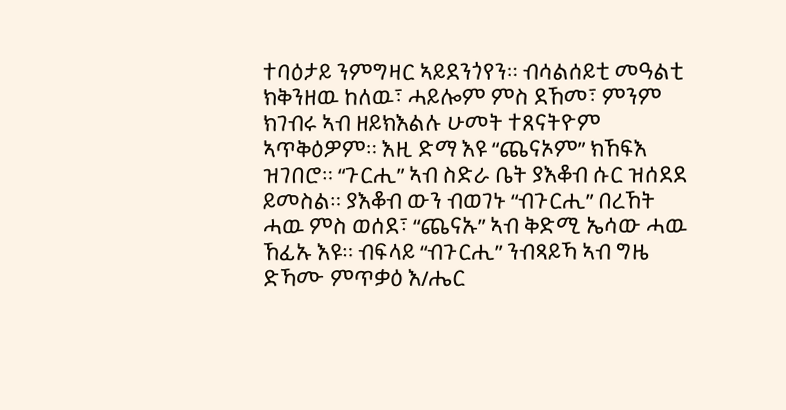ተባዕታይ ንምግዛር ኣይደንጎየን። ብሳልሰይቲ መዓልቲ ክቅንዘዉ ከለዉ፣ ሓይሎም ምስ ደኸመ፣ ምንም ክገብሩ ኣብ ዘይክእልሉ ሁመት ተጸናትዮም ኣጥቅዕዎም። እዚ ድማ እዩ “ጨናኦም” ክኸፍእ ዝገበሮ። “ጉርሒ” ኣብ ስድራ ቤት ያእቆብ ሱር ዝሰደደ ይመስል። ያእቆብ ውን ብወገኑ “ብጉርሒ” በረኸት ሓዉ ምስ ወሰደ፣ “ጨናኡ” ኣብ ቅድሚ ኤሳው ሓዉ ኸፊኡ እዩ። ብፍላይ “ብጉርሒ” ንብጻይኻ ኣብ ግዜ ድኻሙ ምጥቃዕ እ/ሔር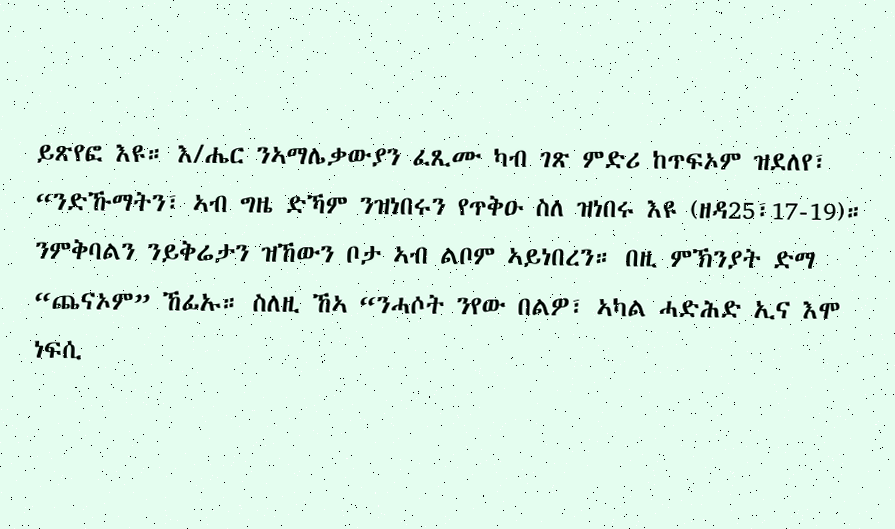ይጽየፎ እዩ። እ/ሔር ንኣማሌቃውያን ፈጺሙ ካብ ገጽ ምድሪ ከጥፍኦም ዝደለየ፣ “ንድኹማትን፣ ኣብ ግዜ ድኻም ንዝነበሩን የጥቅዑ ስለ ዝነበሩ እዩ (ዘዳ25፣17-19)። ንምቅባልን ንይቅሬታን ዝኸውን ቦታ ኣብ ልቦም ኣይነበረን። በዚ ምኽንያት ድማ “ጨናኦም” ኸፊኡ። ስለዚ ኸኣ “ንሓሶት ንየው በልዎ፣ ኣካል ሓድሕድ ኢና እሞ ነፍሲ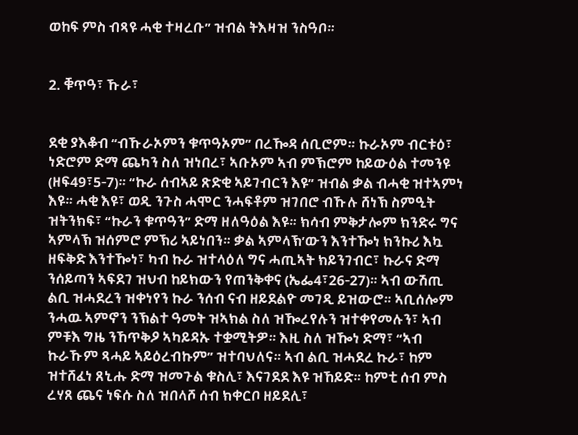ወከፍ ምስ ብጻዩ ሓቂ ተዛረቡ” ዝብል ትእዛዝ ንስዓቦ።


2. ቑጥዓ፣ ኹራ፣


ደቂ ያእቆብ “ብኹራኦምን ቁጥዓኦም” በረዀዳ ሰቢሮም። ኩራኦም ብርቱዕ፣ ነድሮም ድማ ጨካን ስለ ዝነበረ፣ ኣቡኦም ኣብ ምኽሮም ከይውዕል ተመንዩ (ዘፍ49፣5-7)። “ኩራ ሰብኣይ ጽድቂ ኣይገብርን እዩ” ዝብል ቃል ብሓቂ ዝተኣምነ እዩ። ሓቂ እዩ፣ ወዲ ንጉስ ሓሞር ንሓፍቶም ዝገበሮ ብኹሉ ሸነኽ ስምዒት ዝትንክፍ፣ “ኩራን ቁጥዓን” ድማ ዘለዓዕል እዩ። ክሳብ ምቅታሎም ክንድሩ ግና ኣምላኽ ዝሰምሮ ምኽሪ ኣይነበን። ቃል ኣምላኽ’ውን እንተዀነ ክንኩሪ እኳ ዘፍቅድ እንተዀነ፣ ካብ ኩራ ዝተላዕለ ግና ሓጢኣት ክይንገብር፣ ኩራና ድማ ንሰይጣን ኣፍደገ ዝህብ ከይክውን የጠንቅቀና (ኤፌ4፣26-27)። ኣብ ውሽጢ ልቢ ዝሓደረን ዝቀነየን ኩራ ንሰብ ናብ ዘይደልዮ መገዲ ይዝውሮ። ኣቢሰሎም ንሓዉ ኣምኖን ንኽልተ ዓመት ዝኣክል ስለ ዝዀረየሉን ዝተቀየመሉን፣ ኣብ ምቹእ ግዜ ንኸጥቅዖ ኣካይዳኡ ተቋሚትዎ። እዚ ስለ ዝዀነ ድማ፣ “ኣብ ኩራኹም ጻሓይ ኣይዕረብኩም” ዝተባህለና። ኣብ ልቢ ዝሓደረ ኩራ፣ ከም ዝተሸፈነ ጸኒሑ ድማ ዝመጉል ቁስሊ፣ እናገደደ እዩ ዝኸይድ። ከምቲ ሰብ ምስ ረሃጸ ጨና ነፍሱ ስለ ዝበላሾ ሰብ ክቀርቦ ዘይደሊ፣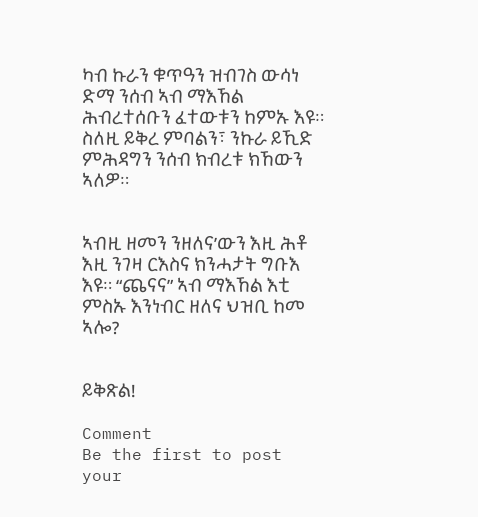ካብ ኩራን ቁጥዓን ዝብገስ ውሳነ ድማ ንሰብ ኣብ ማእኸል ሕብረተሰቡን ፈተውቱን ከምኡ እዩ። ስለዚ ይቅረ ምባልን፣ ንኩራ ይኺድ ምሕዳግን ንሰብ ክብረቱ ክኸውን ኣለዎ።


ኣብዚ ዘመን ንዘለና’ውን እዚ ሕቶ እዚ ንገዛ ርእስና ክንሓታት ግቡእ እዩ። “ጨናና” ኣብ ማእኸል እቲ ምስኡ እንነብር ዘለና ህዝቢ ከመ ኣሎ?


ይቅጽል!

Comment
Be the first to post your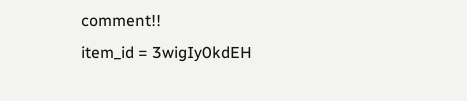comment!!
item_id = 3wigIy0kdEH